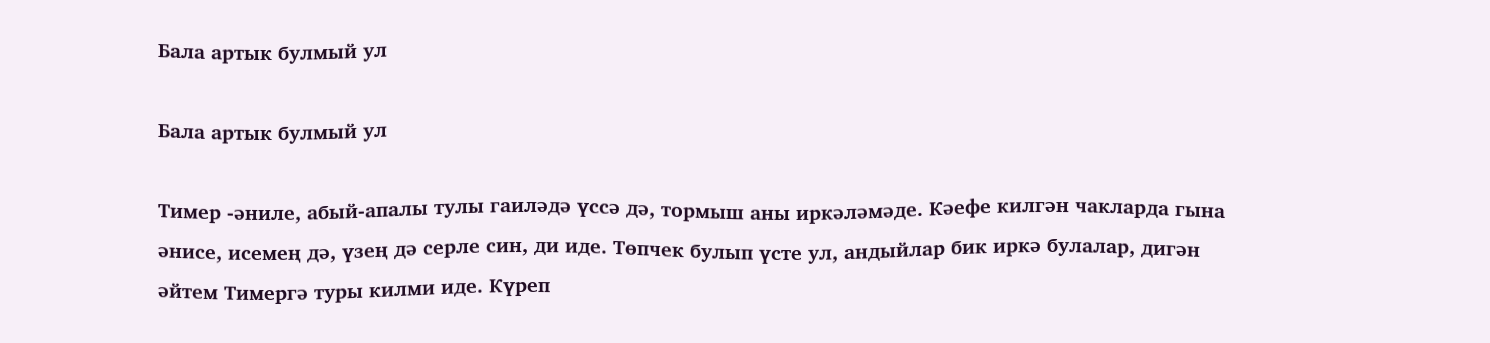Бала артык булмый ул

Бала артык булмый ул

Тимер -әниле, абый-апалы тулы гаиләдә үссә дә, тормыш аны иркәләмәде. Кәефе килгән чакларда гына әнисе, исемең дә, үзең дә серле син, ди иде. Төпчек булып үсте ул, андыйлар бик иркә булалар, дигән әйтем Тимергә туры килми иде. Күреп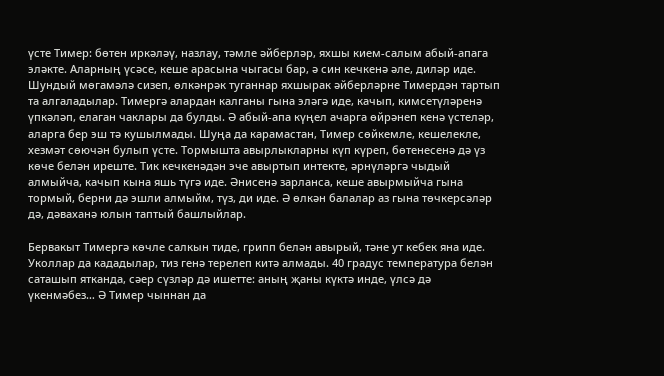үсте Тимер: бөтен иркәләү, назлау, тәмле әйберләр, яхшы кием-салым абый-апага эләкте. Аларның үсәсе, кеше арасына чыгасы бар, ә син кечкенә әле, диләр иде. Шундый мөгамәлә сизеп, өлкәнрәк туганнар яхшырак әйберләрне Тимердән тартып та алгаладылар. Тимергә алардан калганы гына эләгә иде, качып, кимсетүләренә үпкәләп, елаган чаклары да булды. Ә абый-апа күңел ачарга өйрәнеп кенә үстеләр, аларга бер эш тә кушылмады. Шуңа да карамастан, Тимер сөйкемле, кешелекле, хезмәт сөючән булып үсте. Тормышта авырлыкларны күп күреп, бөтенесенә дә үз көче белән иреште. Тик кечкенәдән эче авыртып интекте, әрнүләргә чыдый алмыйча, качып кына яшь түгә иде. Әнисенә зарланса, кеше авырмыйча гына тормый, берни дә эшли алмыйм, түз, ди иде. Ә өлкән балалар аз гына төчкерсәләр дә, дәваханә юлын таптый башлыйлар.

Бервакыт Тимергә көчле салкын тиде, грипп белән авырый, тәне ут кебек яна иде. Уколлар да кададылар, тиз генә терелеп китә алмады. 40 градус температура белән саташып ятканда, сәер сүзләр дә ишетте: аның җаны күктә инде, үлсә дә үкенмәбез… Ә Тимер чыннан да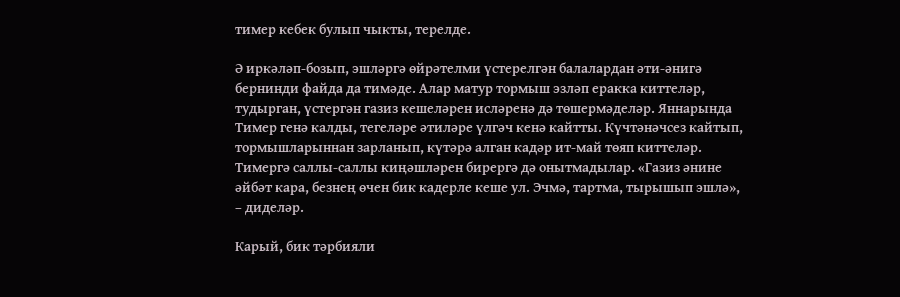тимер кебек булып чыкты, терелде.

Ә иркәләп-бозып, эшләргә өйрәтелми үстерелгән балалардан әти-әнигә бернинди файда да тимәде. Алар матур тормыш эзләп еракка киттеләр, тудырган, үстергән газиз кешеләрен исләренә дә төшермәделәр. Яннарында Тимер генә калды, тегеләре әтиләре үлгәч кенә кайтты. Күчтәнәчсез кайтып, тормышларыннан зарланып, күтәрә алган кадәр ит-май төяп киттеләр. Тимергә саллы-саллы киңәшләрен бирергә дә онытмадылар. «Газиз әнине әйбәт кара, безнең өчен бик кадерле кеше ул. Эчмә, тартма, тырышып эшлә», – диделәр.

Карый, бик тәрбияли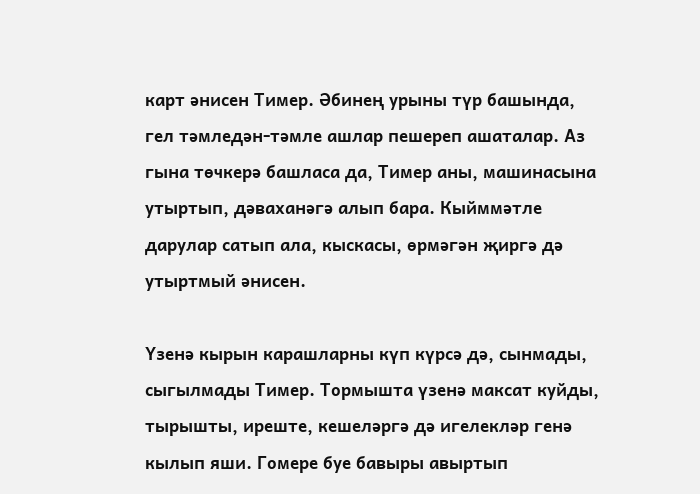карт әнисен Тимер. Әбинең урыны түр башында, гел тәмледән-тәмле ашлар пешереп ашаталар. Аз гына төчкерә башласа да, Тимер аны, машинасына утыртып, дәваханәгә алып бара. Кыйммәтле дарулар сатып ала, кыскасы, өрмәгән җиргә дә утыртмый әнисен.

Үзенә кырын карашларны күп күрсә дә, сынмады, сыгылмады Тимер. Тормышта үзенә максат куйды, тырышты, иреште, кешеләргә дә игелекләр генә кылып яши. Гомере буе бавыры авыртып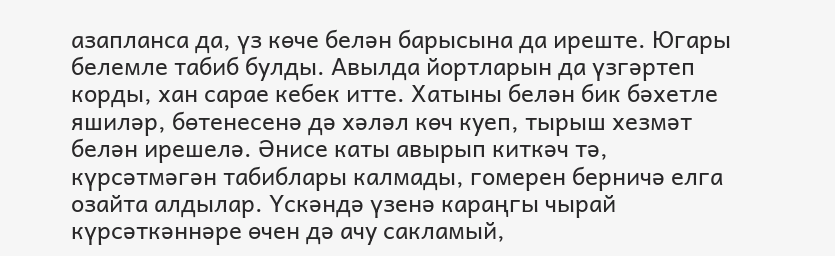азапланса да, үз көче белән барысына да иреште. Югары белемле табиб булды. Авылда йортларын да үзгәртеп корды, хан сарае кебек итте. Хатыны белән бик бәхетле яшиләр, бөтенесенә дә хәләл көч куеп, тырыш хезмәт белән ирешелә. Әнисе каты авырып киткәч тә, күрсәтмәгән табиблары калмады, гомерен берничә елга озайта алдылар. Үскәндә үзенә караңгы чырай күрсәткәннәре өчен дә ачу сакламый,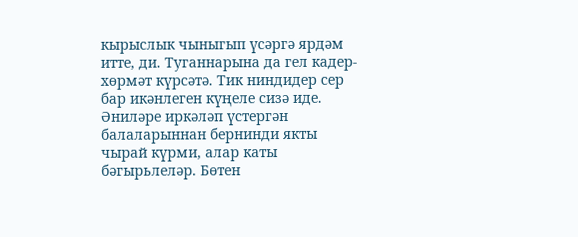кырыслык чыныгып үсәргә ярдәм итте, ди. Туганнарына да гел кадер-хөрмәт күрсәтә. Тик ниндидер сер бар икәнлеген күңеле сизә иде. Әниләре иркәләп үстергән балаларыннан бернинди якты чырай күрми, алар каты бәгырьлеләр. Бөтен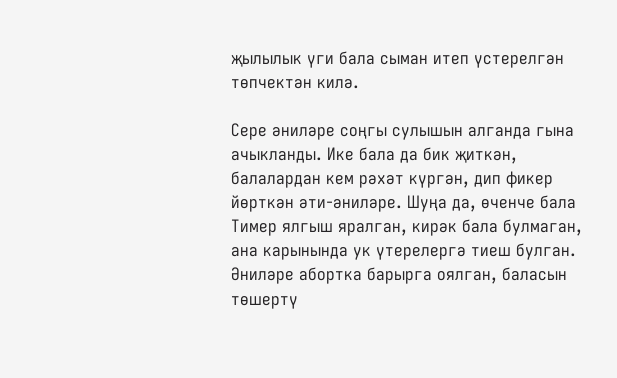җылылык үги бала сыман итеп үстерелгән төпчектән килә.

Сере әниләре соңгы сулышын алганда гына ачыкланды. Ике бала да бик җиткән, балалардан кем рәхәт күргән, дип фикер йөрткән әти-әниләре. Шуңа да, өченче бала Тимер ялгыш яралган, кирәк бала булмаган, ана карынында ук үтерелергә тиеш булган. Әниләре абортка барырга оялган, баласын төшертү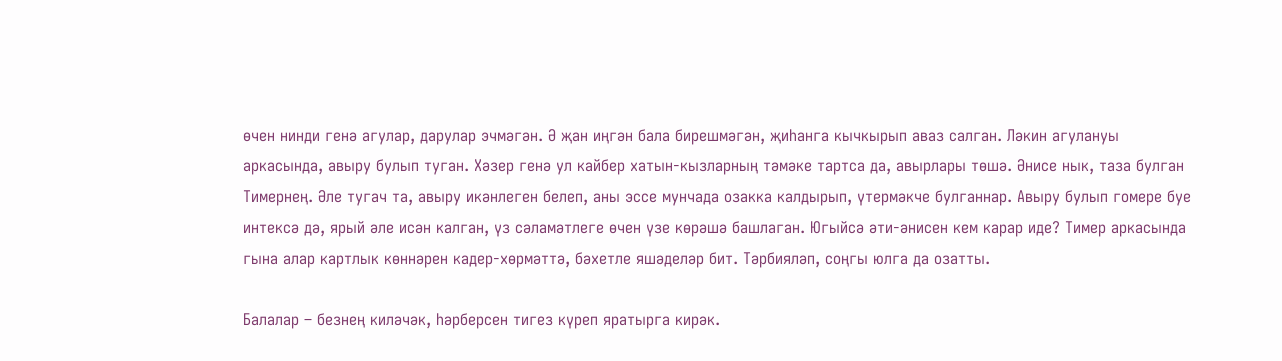өчен нинди генә агулар, дарулар эчмәгән. Ә җан иңгән бала бирешмәгән, җиһанга кычкырып аваз салган. Ләкин агулануы аркасында, авыру булып туган. Хәзер генә ул кайбер хатын-кызларның тәмәке тартса да, авырлары төшә. Әнисе нык, таза булган Тимернең. Әле тугач та, авыру икәнлеген белеп, аны эссе мунчада озакка калдырып, үтермәкче булганнар. Авыру булып гомере буе интексә дә, ярый әле исән калган, үз сәламәтлеге өчен үзе көрәшә башлаган. Югыйсә әти-әнисен кем карар иде? Тимер аркасында гына алар картлык көннәрен кадер-хөрмәттә, бәхетле яшәделәр бит. Тәрбияләп, соңгы юлга да озатты.

Балалар – безнең киләчәк, һәрберсен тигез күреп яратырга кирәк.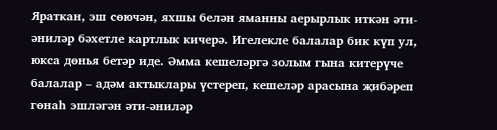Яраткан, эш сөючән, яхшы белән яманны аерырлык иткән әти-әниләр бәхетле картлык кичерә. Игелекле балалар бик күп ул, юкса дөнья бетәр иде. Әмма кешеләргә золым гына китерүче балалар – адәм актыклары үстереп, кешеләр арасына җибәреп гөнаһ эшләгән әти-әниләр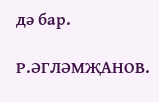дә бар.

Р.ӘГЛӘМҖАНОВ.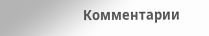Комментарии